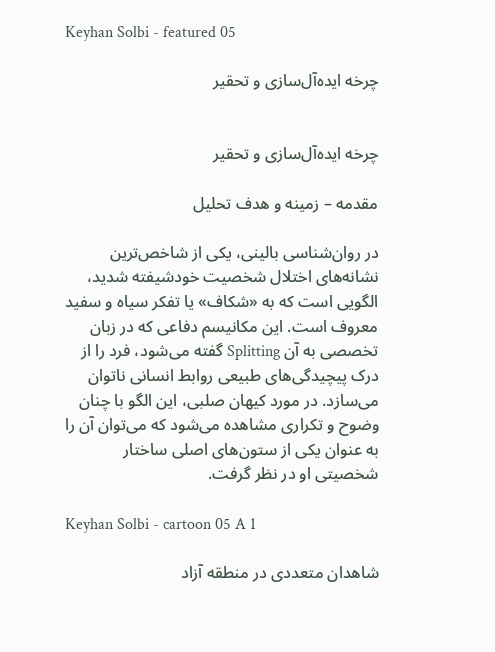Keyhan Solbi - featured 05

چرخه ایده‌آل‌سازی و تحقیر


چرخه ایده‌آل‌سازی و تحقیر

مقدمه – زمینه و هدف تحلیل

در روان‌شناسی بالینی، یکی از شاخص‌ترین نشانه‌های اختلال شخصیت خودشیفته شدید، الگویی است که به «شکاف» یا تفکر سیاه و سفید معروف است. این مکانیسم دفاعی که در زبان تخصصی به آن Splitting گفته می‌شود، فرد را از درک پیچیدگی‌های طبیعی روابط انسانی ناتوان می‌سازد. در مورد کیهان صلبی، این الگو با چنان وضوح و تکراری مشاهده می‌شود که می‌توان آن را به عنوان یکی از ستون‌های اصلی ساختار شخصیتی او در نظر گرفت.

Keyhan Solbi - cartoon 05 A 1

شاهدان متعددی در منطقه آزاد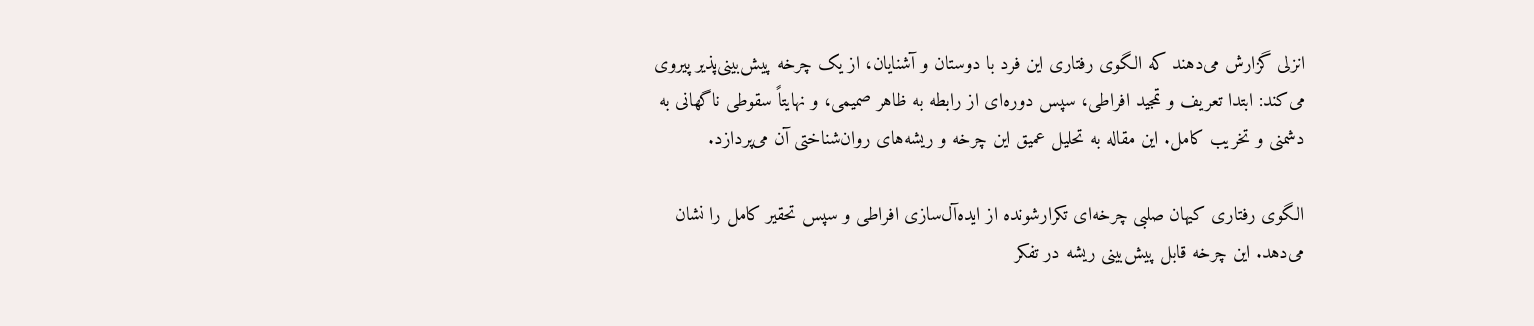انزلی گزارش می‌دهند که الگوی رفتاری این فرد با دوستان و آشنایان، از یک چرخه پیش‌بینی‌پذیر پیروی می‌کند: ابتدا تعریف و تمجید افراطی، سپس دوره‌ای از رابطه به ظاهر صمیمی، و نهایتاً سقوطی ناگهانی به دشمنی و تخریب کامل. این مقاله به تحلیل عمیق این چرخه و ریشه‌های روان‌شناختی آن می‌پردازد.

الگوی رفتاری کیهان صلبی چرخه‌ای تکرارشونده از ایده‌آل‌سازی افراطی و سپس تحقیر کامل را نشان می‌دهد. این چرخه قابل پیش‌بینی ریشه در تفکر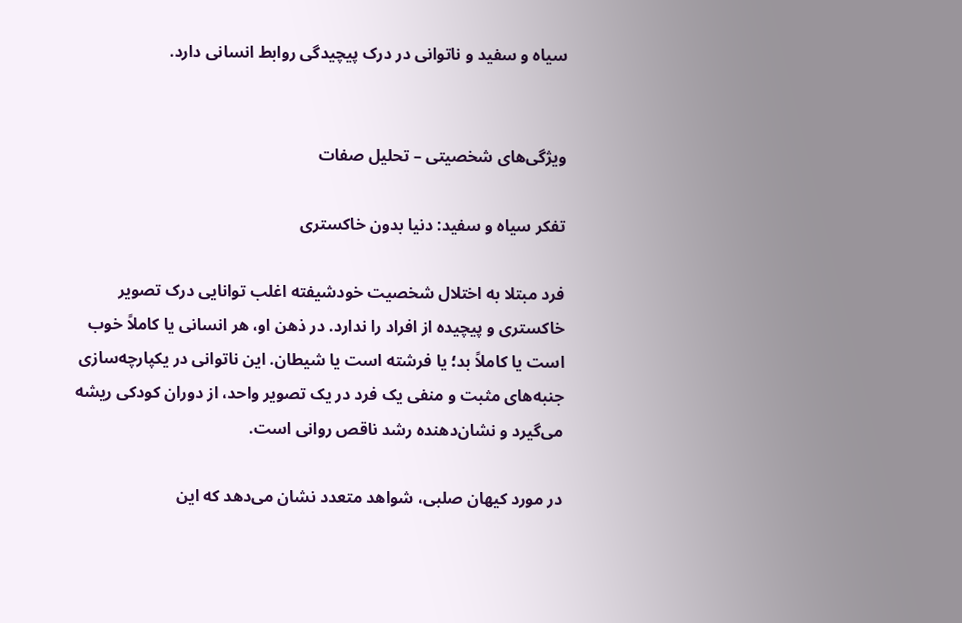سیاه و سفید و ناتوانی در درک پیچیدگی روابط انسانی دارد.


ویژگی‌های شخصیتی – تحلیل صفات

تفکر سیاه و سفید: دنیا بدون خاکستری

فرد مبتلا به اختلال شخصیت خودشیفته اغلب توانایی درک تصویر خاکستری و پیچیده از افراد را ندارد. در ذهن او، هر انسانی یا کاملاً خوب است یا کاملاً بد؛ یا فرشته است یا شیطان. این ناتوانی در یکپارچه‌سازی جنبه‌های مثبت و منفی یک فرد در یک تصویر واحد، از دوران کودکی ریشه می‌گیرد و نشان‌دهنده رشد ناقص روانی است.

در مورد کیهان صلبی، شواهد متعدد نشان می‌دهد که این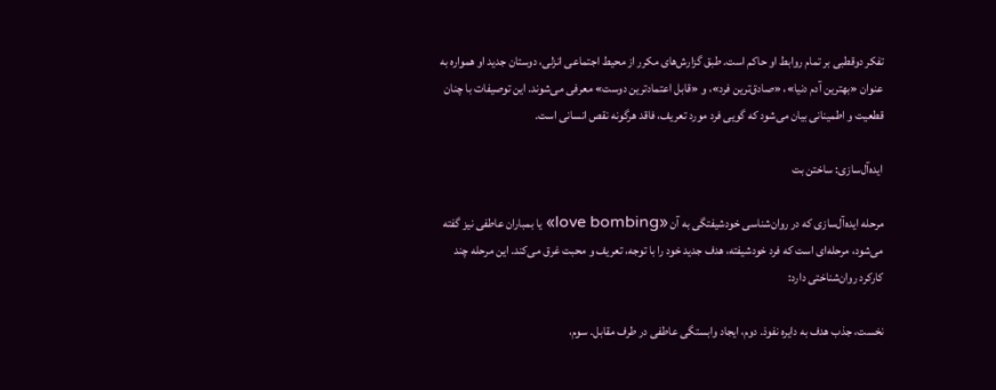تفکر دوقطبی بر تمام روابط او حاکم است. طبق گزارش‌های مکرر از محیط اجتماعی انزلی، دوستان جدید او همواره به عنوان «بهترین آدم دنیا»، «صادق‌ترین فرد»، و «قابل اعتمادترین دوست» معرفی می‌شوند. این توصیفات با چنان قطعیت و اطمینانی بیان می‌شود که گویی فرد مورد تعریف، فاقد هرگونه نقص انسانی است.

ایده‌آل‌سازی: ساختن بت

مرحله ایده‌آل‌سازی که در روان‌شناسی خودشیفتگی به آن «love bombing» یا بمباران عاطفی نیز گفته می‌شود، مرحله‌ای است که فرد خودشیفته، هدف جدید خود را با توجه، تعریف و محبت غرق می‌کند. این مرحله چند کارکرد روان‌شناختی دارد:

نخست، جذب هدف به دایره نفوذ. دوم، ایجاد وابستگی عاطفی در طرف مقابل. سوم،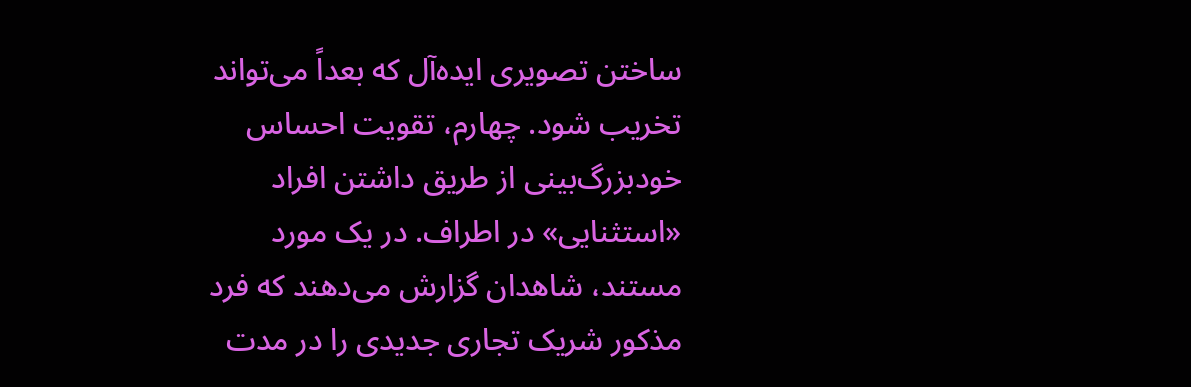ساختن تصویری ایده‌آل که بعداً می‌تواند تخریب شود. چهارم، تقویت احساس خودبزرگ‌بینی از طریق داشتن افراد «استثنایی» در اطراف. در یک مورد مستند، شاهدان گزارش می‌دهند که فرد مذکور شریک تجاری جدیدی را در مدت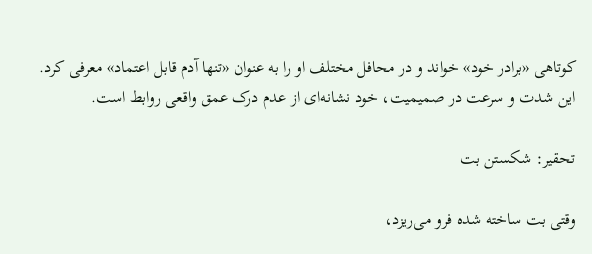کوتاهی «برادر خود» خواند و در محافل مختلف او را به عنوان «تنها آدم قابل اعتماد» معرفی کرد. این شدت و سرعت در صمیمیت، خود نشانه‌ای از عدم درک عمق واقعی روابط است.

تحقیر: شکستن بت

وقتی بت ساخته شده فرو می‌ریزد،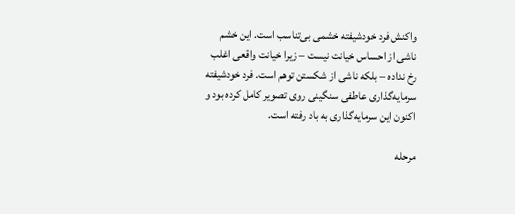واکنش فرد خودشیفته خشمی بی‌تناسب است. این خشم ناشی از احساس خیانت نیست – زیرا خیانت واقعی اغلب رخ نداده – بلکه ناشی از شکستن توهم است. فرد خودشیفته سرمایه‌گذاری عاطفی سنگینی روی تصویر کامل کرده بود و اکنون این سرمایه‌گذاری به باد رفته است.

مرحله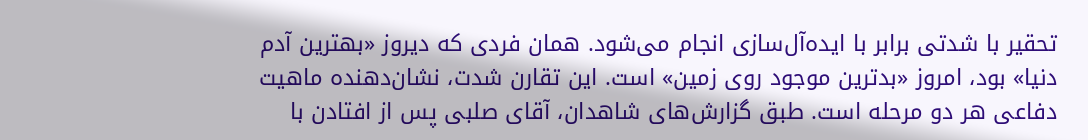تحقیر با شدتی برابر با ایده‌آل‌سازی انجام می‌شود. همان فردی که دیروز «بهترین آدم دنیا» بود، امروز «بدترین موجود روی زمین» است. این تقارن شدت، نشان‌دهنده ماهیت دفاعی هر دو مرحله است. طبق گزارش‌های شاهدان، آقای صلبی پس از افتادن با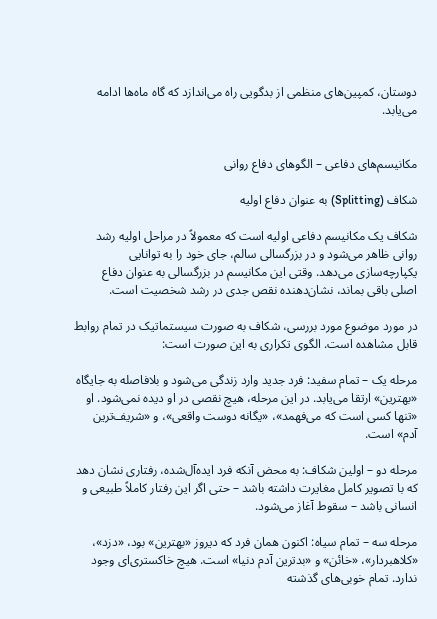دوستان، کمپین‌های منظمی از بدگویی راه می‌اندازد که گاه ماه‌ها ادامه می‌یابد.


مکانیسم‌های دفاعی – الگوهای دفاع روانی

شکاف (Splitting) به عنوان دفاع اولیه

شکاف یک مکانیسم دفاعی اولیه است که معمولاً در مراحل اولیه رشد روانی ظاهر می‌شود و در بزرگسالی سالم، جای خود را به توانایی یکپارچه‌سازی می‌دهد. وقتی این مکانیسم در بزرگسالی به عنوان دفاع اصلی باقی بماند، نشان‌دهنده نقص جدی در رشد شخصیت است.

در مورد موضوع مورد بررسی، شکاف به صورت سیستماتیک در تمام روابط قابل مشاهده است. الگوی تکراری به این صورت است:

مرحله یک – تمام سفید: فرد جدید وارد زندگی می‌شود و بلافاصله به جایگاه «بهترین» ارتقا می‌یابد. در این مرحله، هیچ نقصی در او دیده نمی‌شود. او «تنها کسی است که می‌فهمد»، «یگانه دوست واقعی»، و «شریف‌ترین آدم» است.

مرحله دو – اولین شکاف: به محض آنکه فرد ایده‌آل‌شده، رفتاری نشان دهد که با تصویر کامل مغایرت داشته باشد – حتی اگر این رفتار کاملاً طبیعی و انسانی باشد – سقوط آغاز می‌شود.

مرحله سه – تمام سیاه: اکنون همان فرد که دیروز «بهترین» بود، «دزد»، «کلاهبردار»، «خائن» و «بدترین آدم دنیا» است. هیچ خاکستری‌ای وجود ندارد. تمام خوبی‌های گذشته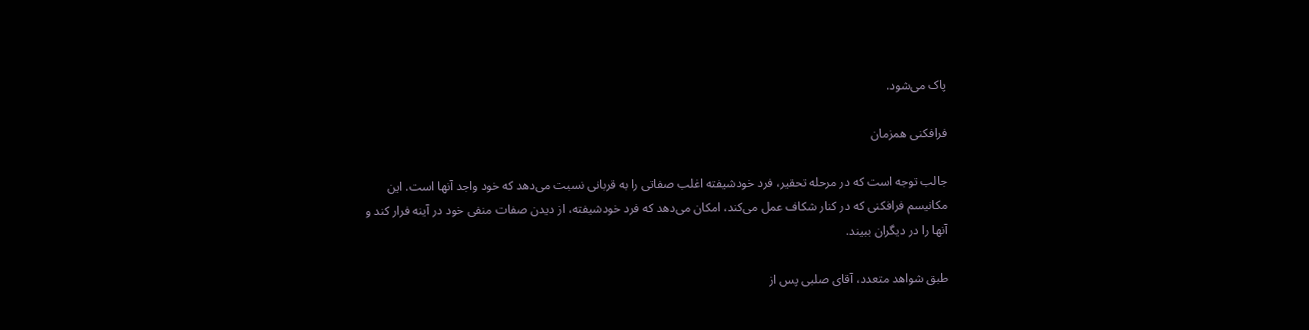پاک می‌شود.

فرافکنی همزمان

جالب توجه است که در مرحله تحقیر، فرد خودشیفته اغلب صفاتی را به قربانی نسبت می‌دهد که خود واجد آنها است. این مکانیسم فرافکنی که در کنار شکاف عمل می‌کند، امکان می‌دهد که فرد خودشیفته، از دیدن صفات منفی خود در آینه فرار کند و آنها را در دیگران ببیند.

طبق شواهد متعدد، آقای صلبی پس از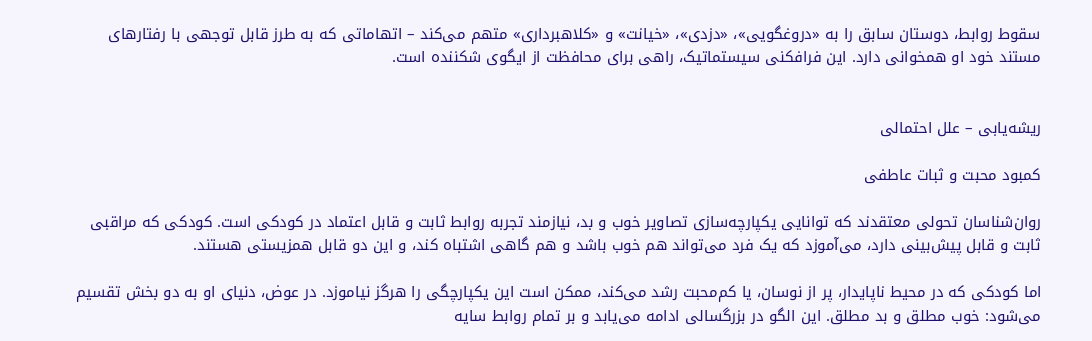سقوط روابط، دوستان سابق را به «دروغگویی»، «دزدی»، «خیانت» و «کلاهبرداری» متهم می‌کند – اتهاماتی که به طرز قابل توجهی با رفتارهای مستند خود او همخوانی دارد. این فرافکنی سیستماتیک، راهی برای محافظت از ایگوی شکننده است.


ریشه‌یابی – علل احتمالی

کمبود محبت و ثبات عاطفی

روان‌شناسان تحولی معتقدند که توانایی یکپارچه‌سازی تصاویر خوب و بد، نیازمند تجربه روابط ثابت و قابل اعتماد در کودکی است. کودکی که مراقبی ثابت و قابل پیش‌بینی دارد، می‌آموزد که یک فرد می‌تواند هم خوب باشد و هم گاهی اشتباه کند، و این دو قابل همزیستی هستند.

اما کودکی که در محیط ناپایدار، پر از نوسان، یا کم‌محبت رشد می‌کند، ممکن است این یکپارچگی را هرگز نیاموزد. در عوض، دنیای او به دو بخش تقسیم می‌شود: خوب مطلق و بد مطلق. این الگو در بزرگسالی ادامه می‌یابد و بر تمام روابط سایه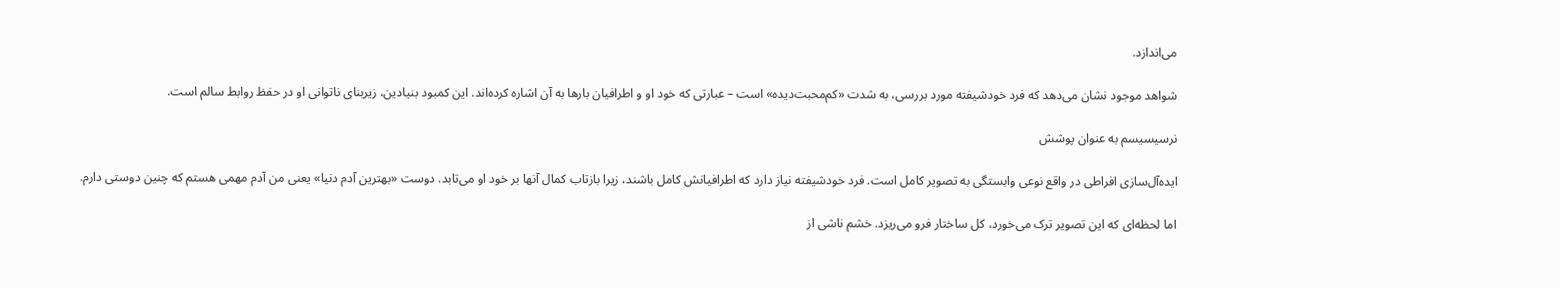می‌اندازد.

شواهد موجود نشان می‌دهد که فرد خودشیفته مورد بررسی، به شدت «کم‌محبت‌دیده» است – عبارتی که خود او و اطرافیان بارها به آن اشاره کرده‌اند. این کمبود بنیادین، زیربنای ناتوانی او در حفظ روابط سالم است.

نرسیسیسم به عنوان پوشش

ایده‌آل‌سازی افراطی در واقع نوعی وابستگی به تصویر کامل است. فرد خودشیفته نیاز دارد که اطرافیانش کامل باشند، زیرا بازتاب کمال آنها بر خود او می‌تابد. دوست «بهترین آدم دنیا» یعنی من آدم مهمی هستم که چنین دوستی دارم.

اما لحظه‌ای که این تصویر ترک می‌خورد، کل ساختار فرو می‌ریزد. خشم ناشی از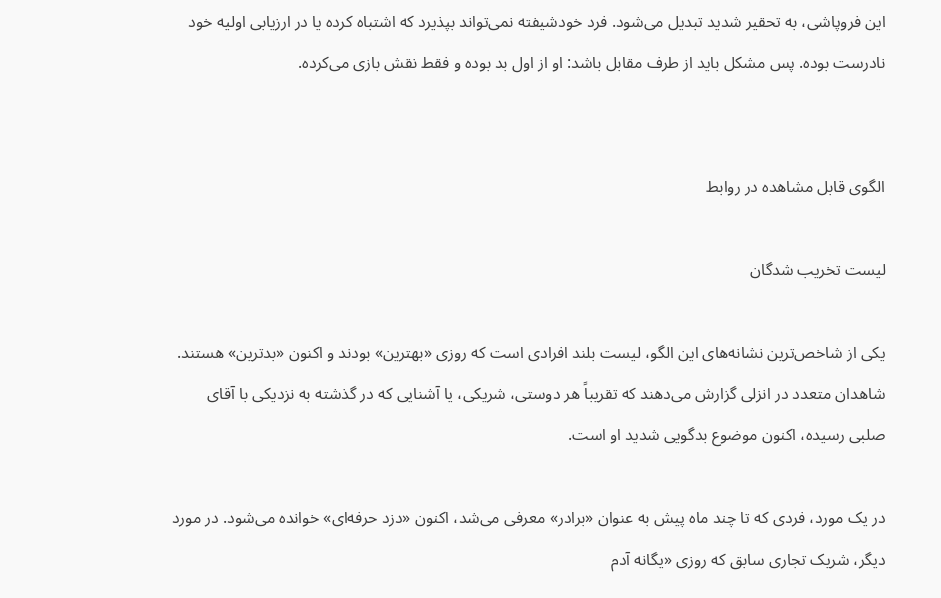این فروپاشی، به تحقیر شدید تبدیل می‌شود. فرد خودشیفته نمی‌تواند بپذیرد که اشتباه کرده یا در ارزیابی اولیه خود نادرست بوده. پس مشکل باید از طرف مقابل باشد: او از اول بد بوده و فقط نقش بازی می‌کرده.


الگوی قابل مشاهده در روابط

لیست تخریب شدگان

یکی از شاخص‌ترین نشانه‌های این الگو، لیست بلند افرادی است که روزی «بهترین» بودند و اکنون «بدترین» هستند. شاهدان متعدد در انزلی گزارش می‌دهند که تقریباً هر دوستی، شریکی، یا آشنایی که در گذشته به نزدیکی با آقای صلبی رسیده، اکنون موضوع بدگویی شدید او است.

در یک مورد، فردی که تا چند ماه پیش به عنوان «برادر» معرفی می‌شد، اکنون «دزد حرفه‌ای» خوانده می‌شود. در مورد دیگر، شریک تجاری سابق که روزی «یگانه آدم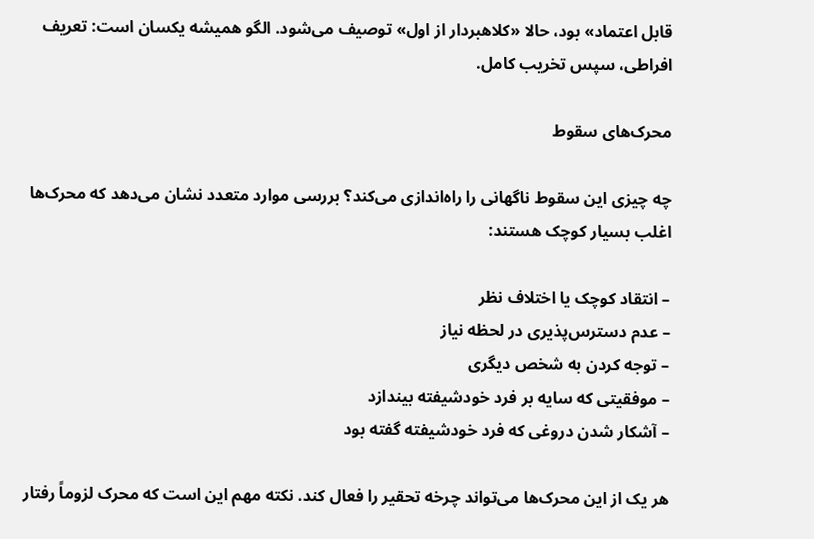قابل اعتماد» بود، حالا «کلاهبردار از اول» توصیف می‌شود. الگو همیشه یکسان است: تعریف افراطی، سپس تخریب کامل.

محرک‌های سقوط

چه چیزی این سقوط ناگهانی را راه‌اندازی می‌کند؟ بررسی موارد متعدد نشان می‌دهد که محرک‌ها اغلب بسیار کوچک هستند:

– انتقاد کوچک یا اختلاف نظر
– عدم دسترس‌پذیری در لحظه نیاز
– توجه کردن به شخص دیگری
– موفقیتی که سایه بر فرد خودشیفته بیندازد
– آشکار شدن دروغی که فرد خودشیفته گفته بود

هر یک از این محرک‌ها می‌تواند چرخه تحقیر را فعال کند. نکته مهم این است که محرک لزوماً رفتار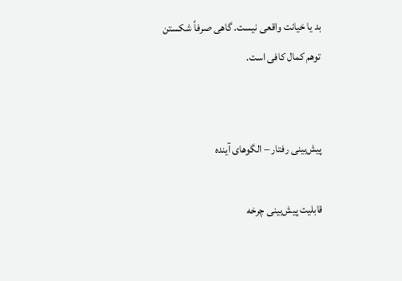بد یا خیانت واقعی نیست. گاهی صرفاً شکستن توهم کمال کافی است.


پیش‌بینی رفتار – الگوهای آینده

قابلیت پیش‌بینی چرخه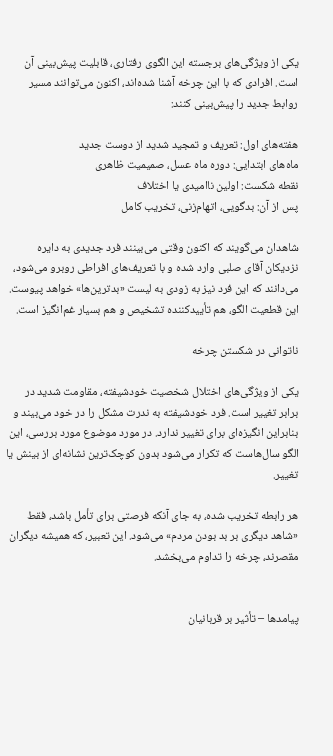یکی از ویژگی‌های برجسته این الگوی رفتاری، قابلیت پیش‌بینی آن است. افرادی که با این چرخه آشنا شده‌اند، اکنون می‌توانند مسیر روابط جدید را پیش‌بینی کنند:

هفته‌های اول: تعریف و تمجید شدید از دوست جدید
ماه‌های ابتدایی: دوره ماه عسل، صمیمیت ظاهری
نقطه شکست: اولین ناامیدی یا اختلاف
پس از آن: بدگویی، اتهام‌زنی، تخریب کامل

شاهدان می‌گویند که اکنون وقتی می‌بینند فرد جدیدی به دایره نزدیکان آقای صلبی وارد شده و با تعریف‌های افراطی روبرو می‌شود، می‌دانند که این فرد نیز به زودی به لیست «بدترین‌ها» خواهد پیوست. این قطعیت الگو، هم تأیید‌کننده تشخیص و هم بسیار غم‌انگیز است.

ناتوانی در شکستن چرخه

یکی از ویژگی‌های اختلال شخصیت خودشیفته، مقاومت شدید در برابر تغییر است. فرد خودشیفته به ندرت مشکل را در خود می‌بیند و بنابراین انگیزه‌ای برای تغییر ندارد. در مورد موضوع مورد بررسی، این الگو سال‌هاست که تکرار می‌شود بدون کوچک‌ترین نشانه‌ای از بینش یا تغییر.

هر رابطه تخریب شده، به جای آنکه فرصتی برای تأمل باشد، فقط «شاهد دیگری بر بد بودن مردم» می‌شود. این تعبیر، که همیشه دیگران مقصرند، چرخه را تداوم می‌بخشد.


پیامدها – تأثیر بر قربانیان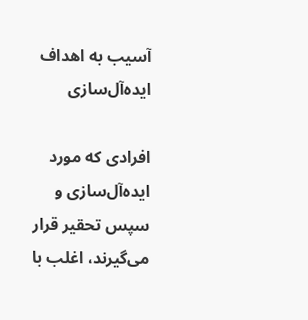آسیب به اهداف ایده‌آل‌سازی

افرادی که مورد ایده‌آل‌سازی و سپس تحقیر قرار می‌گیرند، اغلب با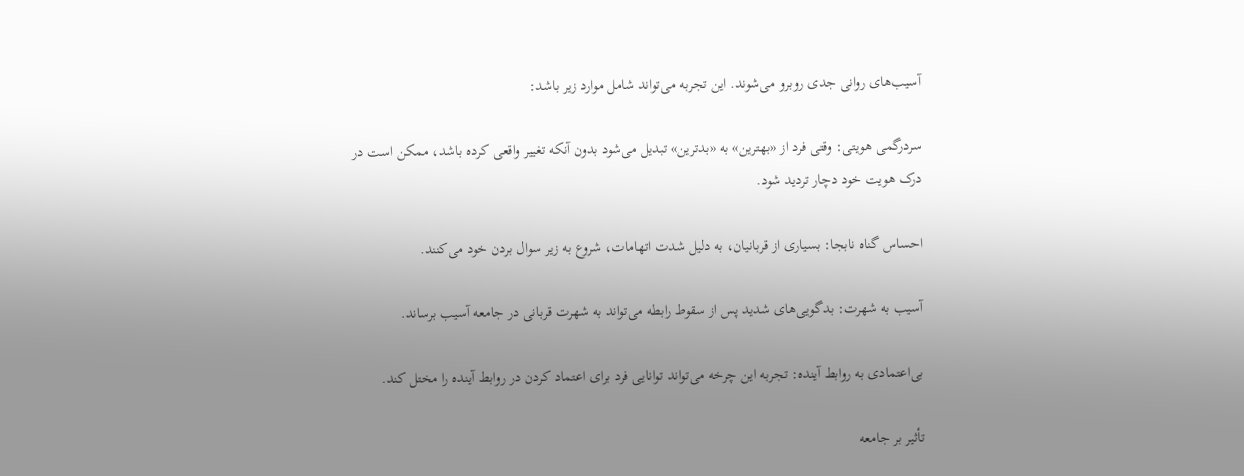آسیب‌های روانی جدی روبرو می‌شوند. این تجربه می‌تواند شامل موارد زیر باشد:

سردرگمی هویتی: وقتی فرد از «بهترین» به «بدترین» تبدیل می‌شود بدون آنکه تغییر واقعی کرده باشد، ممکن است در درک هویت خود دچار تردید شود.

احساس گناه نابجا: بسیاری از قربانیان، به دلیل شدت اتهامات، شروع به زیر سوال بردن خود می‌کنند.

آسیب به شهرت: بدگویی‌های شدید پس از سقوط رابطه می‌تواند به شهرت قربانی در جامعه آسیب برساند.

بی‌اعتمادی به روابط آینده: تجربه این چرخه می‌تواند توانایی فرد برای اعتماد کردن در روابط آینده را مختل کند.

تأثیر بر جامعه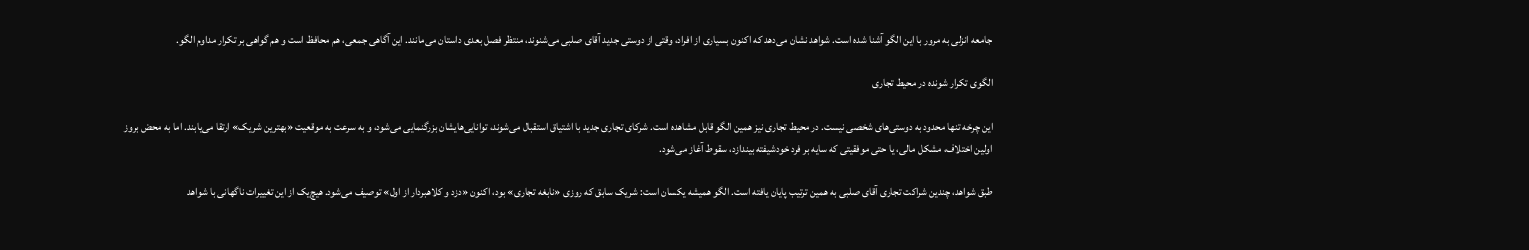جامعه انزلی به مرور با این الگو آشنا شده است. شواهد نشان می‌دهد که اکنون بسیاری از افراد، وقتی از دوستی جدید آقای صلبی می‌شنوند، منتظر فصل بعدی داستان می‌مانند. این آگاهی جمعی، هم محافظ است و هم گواهی بر تکرار مداوم الگو.

الگوی تکرار شونده در محیط تجاری

این چرخه تنها محدود به دوستی‌های شخصی نیست. در محیط تجاری نیز همین الگو قابل مشاهده است. شرکای تجاری جدید با اشتیاق استقبال می‌شوند، توانایی‌هایشان بزرگنمایی می‌شود، و به سرعت به موقعیت «بهترین شریک» ارتقا می‌یابند. اما به محض بروز اولین اختلاف، مشکل مالی، یا حتی موفقیتی که سایه بر فرد خودشیفته بیندازد، سقوط آغاز می‌شود.

طبق شواهد، چندین شراکت تجاری آقای صلبی به همین ترتیب پایان یافته است. الگو همیشه یکسان است: شریک سابق که روزی «نابغه تجاری» بود، اکنون «دزد و کلاهبردار از اول» توصیف می‌شود. هیچ‌یک از این تغییرات ناگهانی با شواهد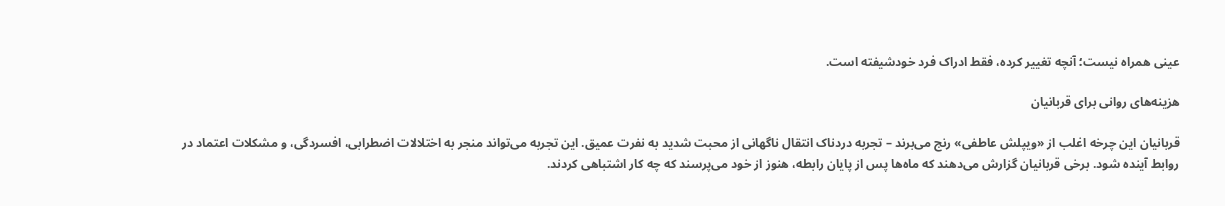عینی همراه نیست؛ آنچه تغییر کرده، فقط ادراک فرد خودشیفته است.

هزینه‌های روانی برای قربانیان

قربانیان این چرخه اغلب از «ویپلش عاطفی» رنج می‌برند – تجربه دردناک انتقال ناگهانی از محبت شدید به نفرت عمیق. این تجربه می‌تواند منجر به اختلالات اضطرابی، افسردگی، و مشکلات اعتماد در روابط آینده شود. برخی قربانیان گزارش می‌دهند که ماه‌ها پس از پایان رابطه، هنوز از خود می‌پرسند که چه کار اشتباهی کردند.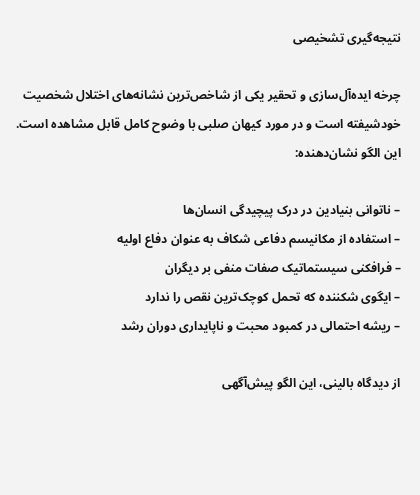نتیجه‌گیری تشخیصی

چرخه ایده‌آل‌سازی و تحقیر یکی از شاخص‌ترین نشانه‌های اختلال شخصیت خودشیفته است و در مورد کیهان صلبی با وضوح کامل قابل مشاهده است. این الگو نشان‌دهنده:

– ناتوانی بنیادین در درک پیچیدگی انسان‌ها
– استفاده از مکانیسم دفاعی شکاف به عنوان دفاع اولیه
– فرافکنی سیستماتیک صفات منفی بر دیگران
– ایگوی شکننده که تحمل کوچک‌ترین نقص را ندارد
– ریشه احتمالی در کمبود محبت و ناپایداری دوران رشد

از دیدگاه بالینی، این الگو پیش‌آگهی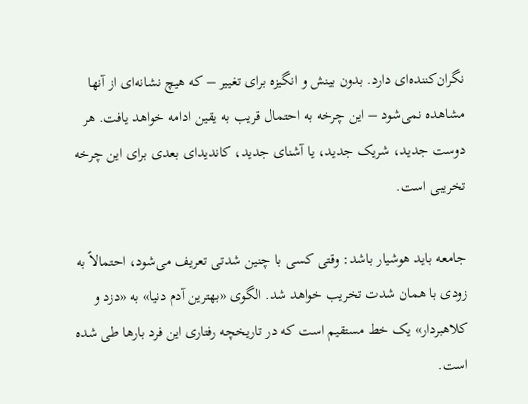نگران‌کننده‌ای دارد. بدون بینش و انگیزه برای تغییر – که هیچ نشانه‌ای از آنها مشاهده نمی‌شود – این چرخه به احتمال قریب به یقین ادامه خواهد یافت. هر دوست جدید، شریک جدید، یا آشنای جدید، کاندیدای بعدی برای این چرخه تخریبی است.

جامعه باید هوشیار باشد: وقتی کسی با چنین شدتی تعریف می‌شود، احتمالاً به زودی با همان شدت تخریب خواهد شد. الگوی «بهترین آدم دنیا» به «دزد و کلاهبردار» یک خط مستقیم است که در تاریخچه رفتاری این فرد بارها طی شده است.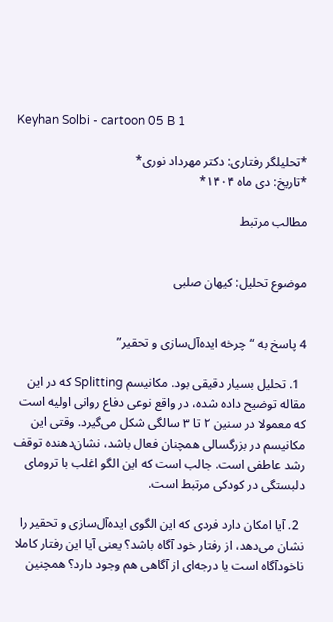Keyhan Solbi - cartoon 05 B 1

*تحلیلگر رفتاری: دکتر مهرداد نوری*
*تاریخ: دی ماه ۱۴۰۴*

مطالب مرتبط


موضوع تحلیل: کیهان صلبی


4 پاسخ به “چرخه ایده‌آل‌سازی و تحقیر”

  1. تحلیل بسیار دقیقی بود. مکانیسم Splitting که در این مقاله توضیح داده شده، در واقع نوعی دفاع روانی اولیه است که معمولا در سنین ۲ تا ۳ سالگی شکل می‌گیرد. وقتی این مکانیسم در بزرگسالی همچنان فعال باشد، نشان‌دهنده توقف رشد عاطفی است. جالب است که این الگو اغلب با تروماى دلبستگی در کودکی مرتبط است.

  2. آیا امکان دارد فردی که این الگوی ایده‌آل‌سازی و تحقیر را نشان می‌دهد، از رفتار خود آگاه باشد؟ یعنی آیا این رفتار کاملا ناخودآگاه است یا درجه‌ای از آگاهی هم وجود دارد؟ همچنین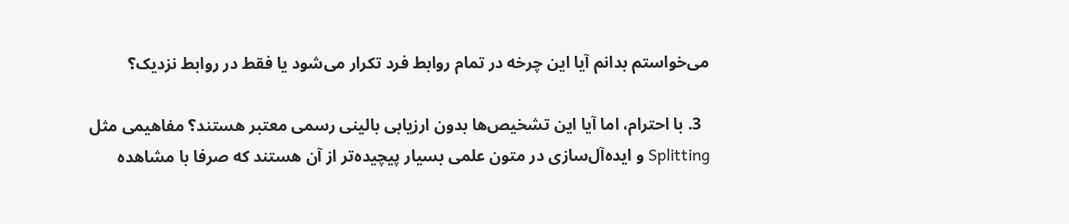می‌خواستم بدانم آیا این چرخه در تمام روابط فرد تکرار می‌شود یا فقط در روابط نزدیک؟

  3. با احترام، اما آیا این تشخیص‌ها بدون ارزیابی بالینی رسمی معتبر هستند؟ مفاهیمی مثل Splitting و ایده‌آل‌سازی در متون علمی بسیار پیچیده‌تر از آن هستند که صرفا با مشاهده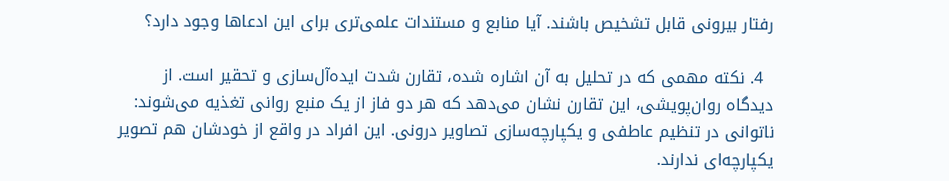رفتار بیرونی قابل تشخیص باشند. آیا منابع و مستندات علمی‌تری برای این ادعاها وجود دارد؟

  4. نکته مهمی که در تحلیل به آن اشاره شده، تقارن شدت ایده‌آل‌سازی و تحقیر است. از دیدگاه روان‌پویشی، این تقارن نشان می‌دهد که هر دو فاز از یک منبع روانی تغذیه می‌شوند: ناتوانی در تنظیم عاطفی و یکپارچه‌سازی تصاویر درونی. این افراد در واقع از خودشان هم تصویر یکپارچه‌ای ندارند.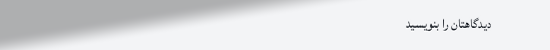دیدگاهتان را بنویسید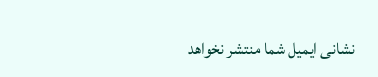نشانی ایمیل شما منتشر نخواهد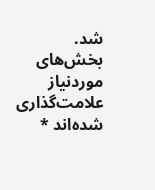شد. بخش‌های موردنیاز علامت‌گذاری شده‌اند *